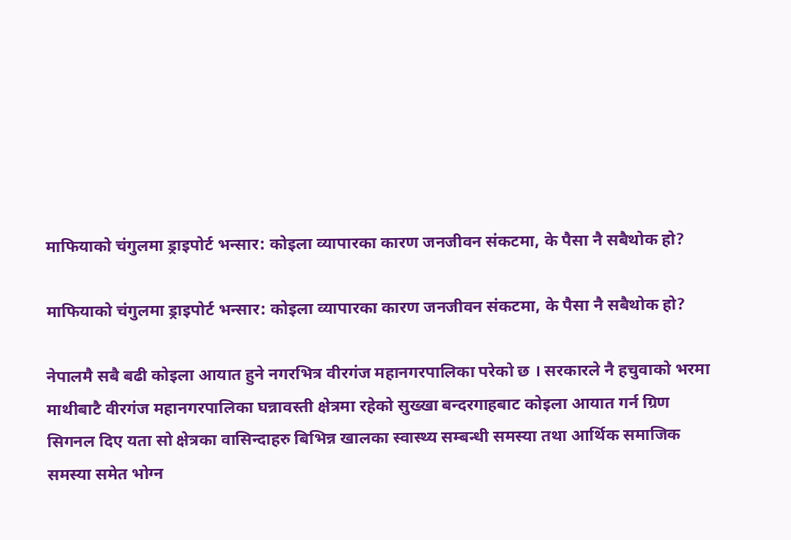माफियाको चंगुलमा ड्राइपोर्ट भन्सार: कोइला व्यापारका कारण जनजीवन संकटमा, के पैसा नै सबैथोक हो?

माफियाको चंगुलमा ड्राइपोर्ट भन्सार: कोइला व्यापारका कारण जनजीवन संकटमा, के पैसा नै सबैथोक हो?

नेपालमै सबै बढी कोइला आयात हुने नगरभित्र वीरगंज महानगरपालिका परेको छ । सरकारले नै हचुवाको भरमा माथीबाटै वीरगंज महानगरपालिका घन्नावस्ती क्षेत्रमा रहेको सुख्खा बन्दरगाहबाट कोइला आयात गर्न ग्रिण सिगनल दिए यता सो क्षेत्रका वासिन्दाहरु बिभिन्न खालका स्वास्थ्य सम्बन्धी समस्या तथा आर्थिक समाजिक समस्या समेत भोग्न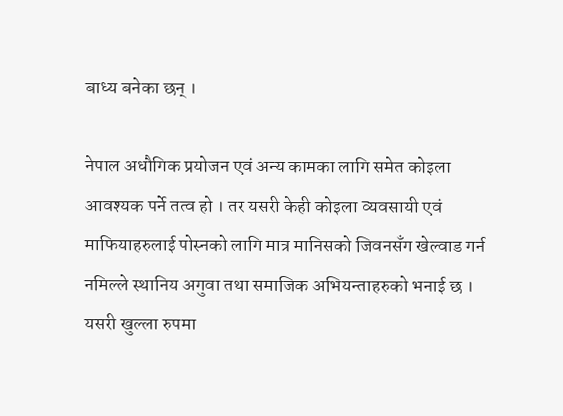बाध्य बनेका छन् ।

नेपाल अधौगिक प्रयोजन एवं अन्य कामका लागि समेत कोइला आवश्यक पर्ने तत्व हो । तर यसरी केही कोइला व्यवसायी एवं माफियाहरुलाई पोस्नको लागि मात्र मानिसको जिवनसँग खेल्वाड गर्न नमिल्ले स्थानिय अगुवा तथा समाजिक अभियन्ताहरुको भनाई छ । यसरी खुल्ला रुपमा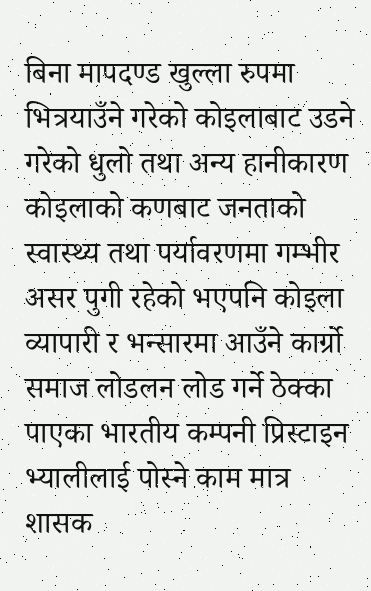बिना मापदण्ड खुल्ला रुपमा भित्रयाउँने गरेको कोइलाबाट उडने गरेको धुलो तथा अन्य हानीकारण कोइलाको कणबाट जनताको स्वास्थ्य तथा पर्यावरणमा गम्भीर असर पुगी रहेको भएपनि कोइला व्यापारी र भन्सारमा आउँने कार्ग्रो समाज लोडलन लोड गर्ने ठेक्का पाएका भारतीय कम्पनी प्रिस्टाइन भ्यालीलाई पोस्ने काम मात्र शासक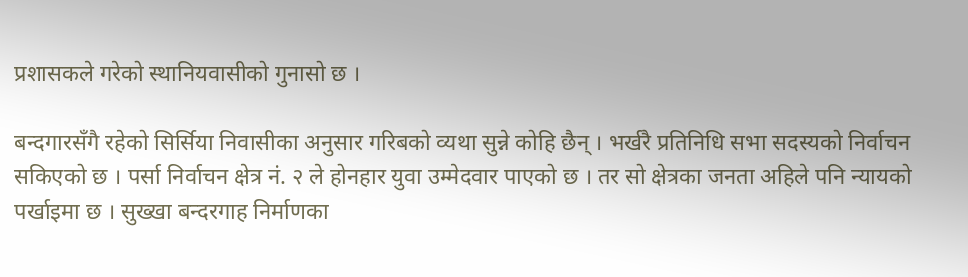प्रशासकले गरेको स्थानियवासीको गुनासो छ ।

बन्दगारसँगै रहेको सिर्सिया निवासीका अनुसार गरिबको व्यथा सुन्ने कोहि छैन् । भर्खरै प्रतिनिधि सभा सदस्यको निर्वाचन सकिएको छ । पर्सा निर्वाचन क्षेत्र नं. २ ले होनहार युवा उम्मेदवार पाएको छ । तर सो क्षेत्रका जनता अहिले पनि न्यायको पर्खाइमा छ । सुख्खा बन्दरगाह निर्माणका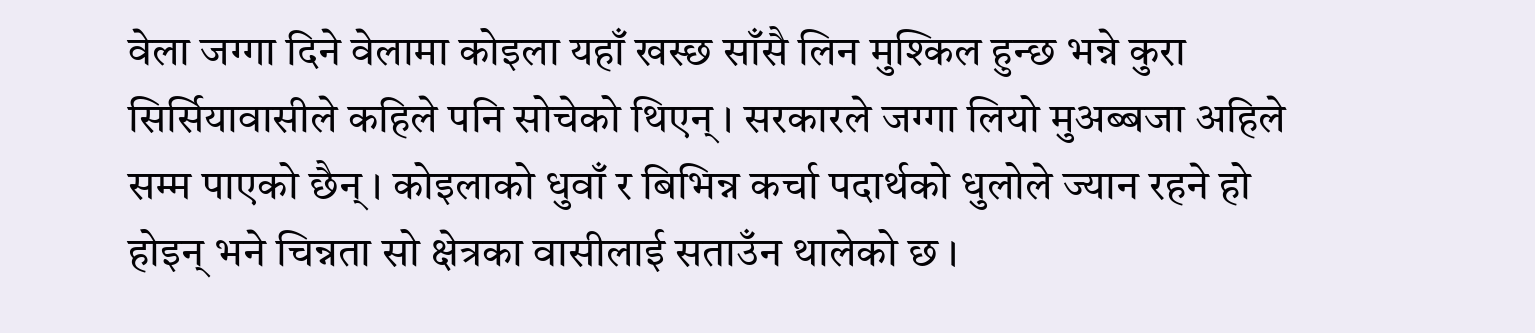वेला जग्गा दिने वेलामा कोइला यहाँ खस्छ साँसै लिन मुश्किल हुन्छ भन्ने कुरा सिर्सियावासीले कहिले पनि सोचेको थिएन् । सरकारले जग्गा लियो मुअब्बजा अहिले सम्म पाएको छैन् । कोइलाको धुवाँ र बिभिन्न कर्चा पदार्थको धुलोले ज्यान रहने हो होइन् भने चिन्नता सो क्षेत्रका वासीलाई सताउँन थालेको छ ।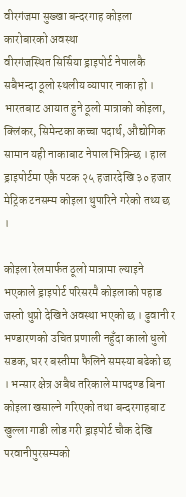वीरगंजमा सुख्खा बन्दरगाह कोइला कारोबारको अवस्था
वीरगंजस्थित सिर्सिया ड्राइपोर्ट नेपालकै सबैभन्दा ठूलो स्थलीय व्यापार नाका हो । भारतबाट आयात हुने ठूलो मात्राको कोइला, क्लिंकर, सिमेन्टका कच्चा पदार्थ, औद्योगिक सामान यही नाकाबाट नेपाल भित्रिन्छ । हाल ड्राइपोर्टमा एकै पटक २५ हजारदेखि ३० हजार मेट्रिक टनसम्म कोइला थुपारिने गरेको तथ्य छ ।

कोइला रेलमार्फत ठूलो मात्रामा ल्याइने भएकाले ड्राइपोर्ट परिसरमै कोइलाको पहाड जस्तो थुप्रो देखिने अवस्था भएको छ । ढुवानी र भण्डारणको उचित प्रणाली नहुँदा कालो धुलो सडक, घर र बस्तीमा फैलिने समस्या बढेको छ । भन्सार क्षेत्र अबैध तरिकाले मापदण्ड बिना कोइला खसाल्ने गरिएको तथा बन्दरगाहबाट खुल्ला गाडी लोड गरी ड्राइपोर्ट चौक देखि परवानीपुरसम्मको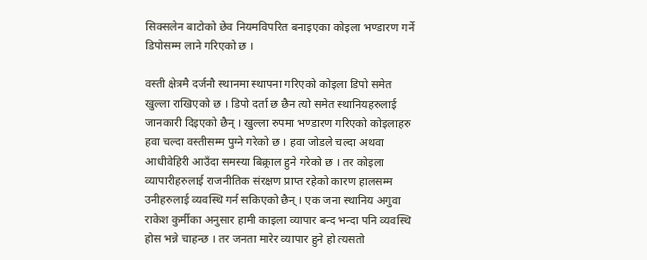सिक्सलेन बाटोको छेव नियमविपरित बनाइएका कोइला भण्डारण गर्ने डिपोसम्म लाने गरिएको छ ।

वस्ती क्षेत्रमै दर्जनौ स्थानमा स्थापना गरिएको कोइला डिपो समेत खुल्ला राखिएको छ । डिपो दर्ता छ छैन त्यो समेत स्थानियहरुलाई जानकारी दिइएको छैन् । खुल्ला रुपमा भण्डारण गरिएको कोइलाहरु हवा चल्दा वस्तीसम्म पुग्ने गरेको छ । हवा जोडले चल्दा अथवा आधीवेहिरी आउँदा समस्या बिक्र्राल हुने गरेको छ । तर कोइला व्यापारीहरुलाई राजनीतिक संरक्षण प्राप्त रहेको कारण हालसम्म उनीहरुलाई व्यवस्थि गर्न सकिएको छैन् । एक जना स्थानिय अगुवा राकेश कुर्मीका अनुसार हामी काइला व्यापार बन्द भन्दा पनि व्यवस्थि होस भन्ने चाहन्छ । तर जनता मारेर व्यापार हुने हो त्यसतो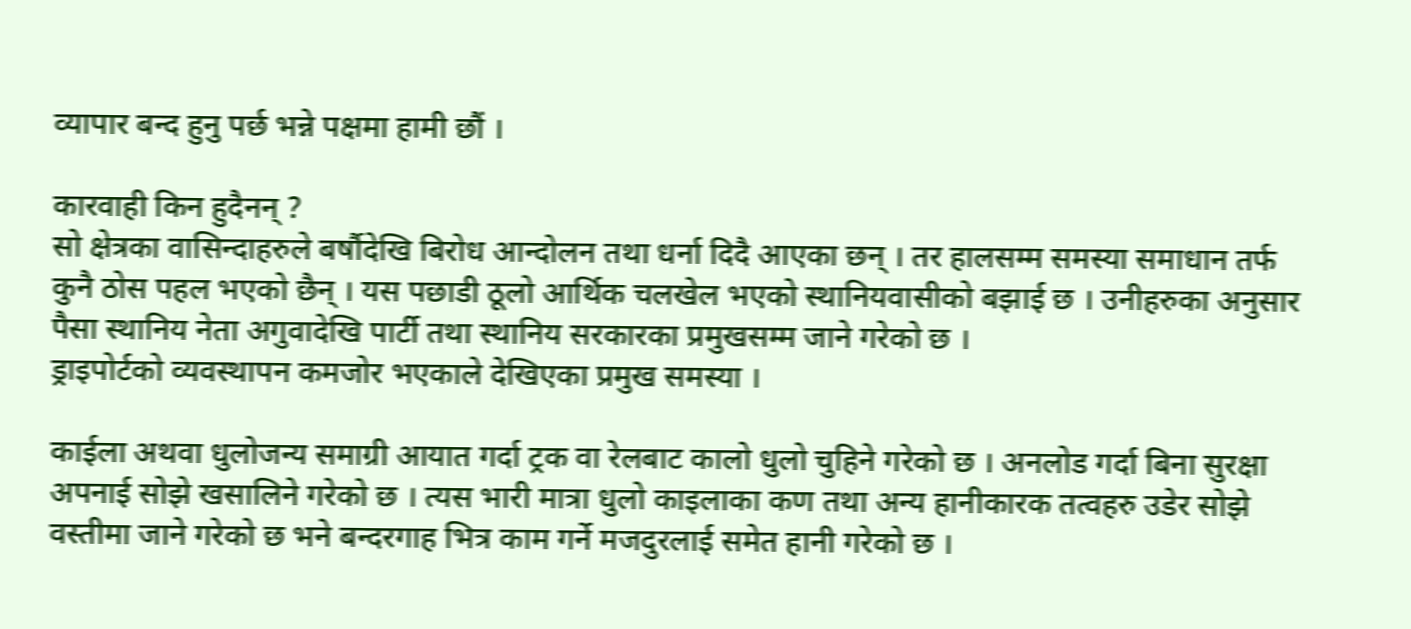व्यापार बन्द हुनु पर्छ भन्ने पक्षमा हामी छौं ।

कारवाही किन हुदैनन् ?
सो क्षेत्रका वासिन्दाहरुले बर्षौदेखि बिरोध आन्दोलन तथा धर्ना दिदै आएका छन् । तर हालसम्म समस्या समाधान तर्फ कुनै ठोस पहल भएको छैन् । यस पछाडी ठूलो आर्थिक चलखेल भएको स्थानियवासीको बझाई छ । उनीहरुका अनुसार पैसा स्थानिय नेता अगुवादेखि पार्टी तथा स्थानिय सरकारका प्रमुखसम्म जाने गरेको छ ।
ड्राइपोर्टको व्यवस्थापन कमजोर भएकाले देखिएका प्रमुख समस्या ।

काईला अथवा धुलोजन्य समाग्री आयात गर्दा ट्रक वा रेलबाट कालो धुलो चुहिने गरेको छ । अनलोड गर्दा बिना सुरक्षा अपनाई सोझे खसालिने गरेको छ । त्यस भारी मात्रा धुलो काइलाका कण तथा अन्य हानीकारक तत्वहरु उडेर सोझे वस्तीमा जाने गरेको छ भने बन्दरगाह भित्र काम गर्ने मजदुरलाई समेत हानी गरेको छ ।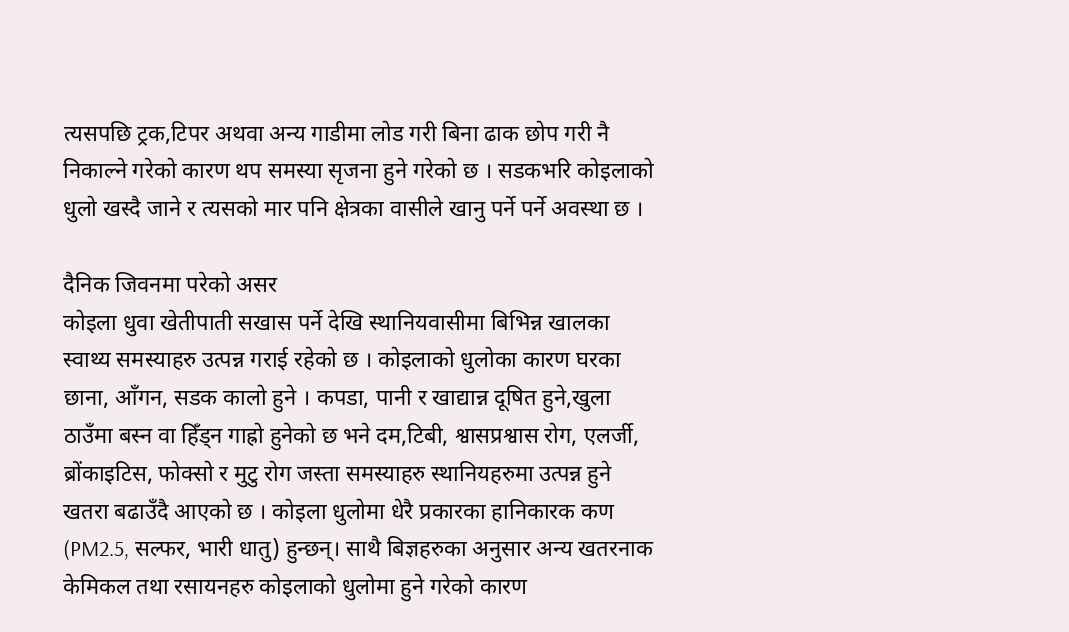त्यसपछि ट्रक,टिपर अथवा अन्य गाडीमा लोड गरी बिना ढाक छोप गरी नै निकाल्ने गरेको कारण थप समस्या सृजना हुने गरेको छ । सडकभरि कोइलाको धुलो खस्दै जाने र त्यसको मार पनि क्षेत्रका वासीले खानु पर्ने पर्ने अवस्था छ ।

दैनिक जिवनमा परेको असर
कोइला धुवा खेतीपाती सखास पर्ने देखि स्थानियवासीमा बिभिन्न खालका स्वाथ्य समस्याहरु उत्पन्न गराई रहेको छ । कोइलाको धुलोका कारण घरका छाना, आँगन, सडक कालो हुने । कपडा, पानी र खाद्यान्न दूषित हुने,खुला ठाउँमा बस्न वा हिँड्न गाह्रो हुनेको छ भने दम,टिबी, श्वासप्रश्वास रोग, एलर्जी, ब्रोंकाइटिस, फोक्सो र मुटु रोग जस्ता समस्याहरु स्थानियहरुमा उत्पन्न हुने खतरा बढाउँदै आएको छ । कोइला धुलोमा धेरै प्रकारका हानिकारक कण (PM2.5, सल्फर, भारी धातु) हुन्छन्। साथै बिज्ञहरुका अनुसार अन्य खतरनाक केमिकल तथा रसायनहरु कोइलाको धुलोमा हुने गरेको कारण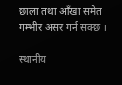छाला तथा आँखा समेत गम्भीर असर गर्न सक्छ ।

स्थानीय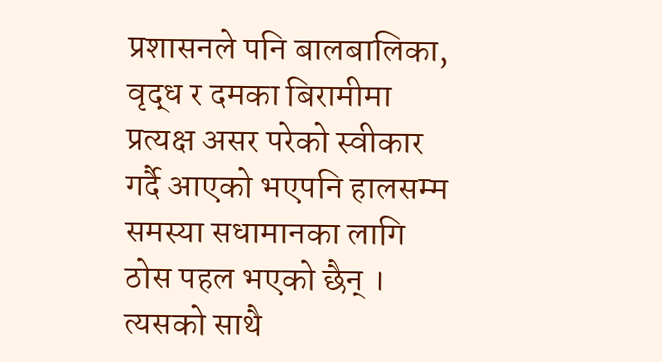प्रशासनले पनि बालबालिका, वृद्ध र दमका बिरामीमा प्रत्यक्ष असर परेको स्वीकार गर्दै आएको भएपनि हालसम्म समस्या सधामानका लागि ठोस पहल भएको छैन् । त्यसको साथै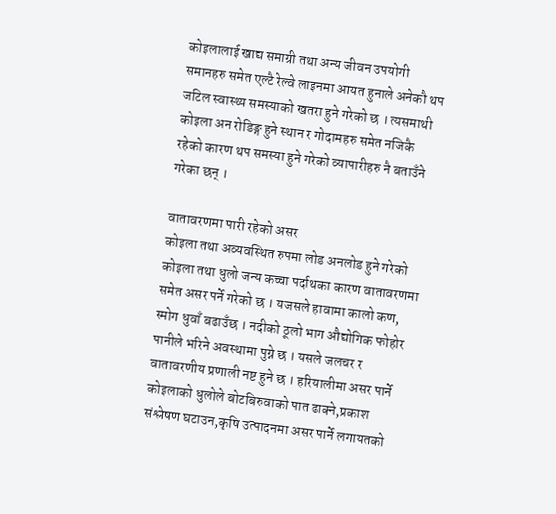कोइलालाई खाद्य समाग्री तथा अन्य जीवन उपयोगी समानहरु समेत एल्टै रेल्वे लाइनमा आयत हुनाले अनेकौ थप जटिल स्वास्थ्य समस्याको खतरा हुने गरेको छ । त्यसमाथी कोइला अन रोडिङ्ग हुने स्थान र गोदामहरु समेत नजिकै रहेको कारण थप समस्या हुने गरेको व्यापारीहरु नै बताउँने गरेका छन् ।

वातावरणमा पारी रहेको असर
कोइला तथा अव्यवस्थित रुपमा लोड अनलोड हुने गरेको कोइला तथा धुलो जन्य कच्चा पर्दाथका कारण वातावरणमा समेत असर पर्ने गरेको छ । यजसले हावामा कालो कण, स्मोग धुवाँ बढाउँछ । नदीको ठूलो भाग औद्योगिक फोहोर पानीले भरिने अवस्थामा पुग्ने छ । यसले जलचर र वातावरणीय प्रणाली नष्ट हुने छ । हरियालीमा असर पार्ने कोइलाको धुलोले बोटबिरुवाको पात ढाक्ने,प्रकाश संश्लेषण घटाउन,कृषि उत्पादनमा असर पार्ने लगायतको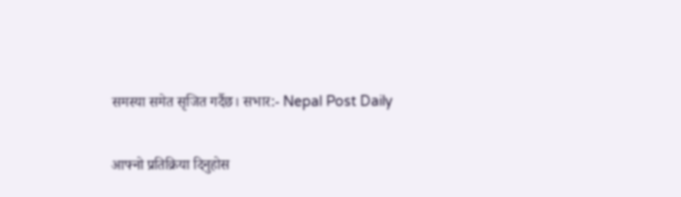समस्या समेत सृजित गर्दैछ। सभार:- Nepal Post Daily

आफ्नो प्रतिक्रिया दिनुहोस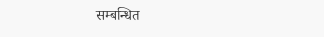सम्बन्धित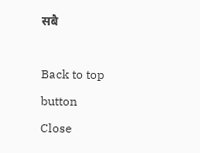सबै

Back to top button
Close